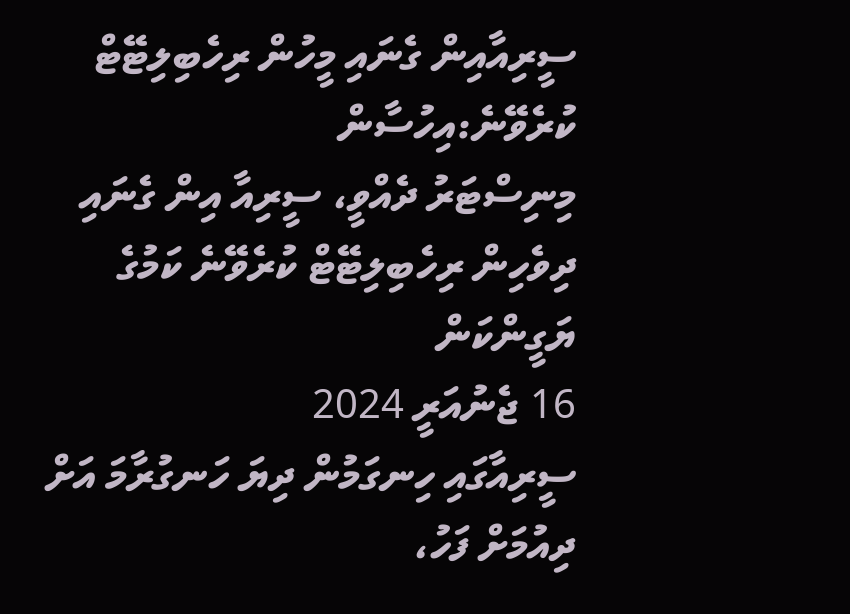ސީރިއާއިން ގެނައި މީހުން ރިހެބިލިޓޭޓް ކުރެވޭނެ:އިހުސާން
މިނިސްޓަރު ދެއްވީ، ސީރިއާ އިން ގެނައި ދިވެހިން ރިހެބިލިޓޭޓް ކުރެވޭނެ ކަމުގެ ޔަގީންކަން
16 ޖެނުއަރީ 2024
ސީރިއާގައި ހިނގަމުން ދިޔަ ހަނގުރާމަ އަށް ދިއުމަށް ފަހު،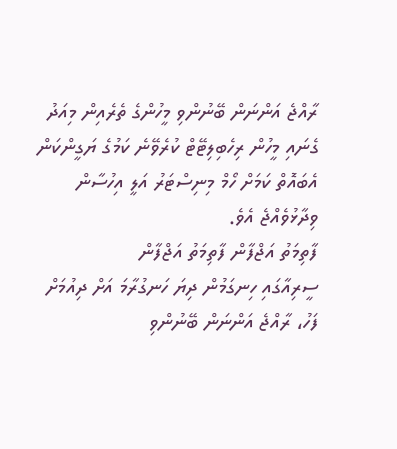ރާއްޖެ އަންނަން ބޭނުންވި މީހުންގެ ތެރެއިން މިއަދު ގެނައި މީހުން ރިހެބިލިޓޭޓް ކުރެވޭނެ ކަމުގެ ޔަގީންކަން އެބައޮތް ކަމަށް ހޯމް މިނިސްޓަރު އަލީ އިހުސާން ވިދާޅުވެއްޖެ އެވެ.
ފާތިމަތު އަޖްފާން ފާތިމަތު އަޖްފާން
ސީރިއާގައި ހިނގަމުން ދިޔަ ހަނގުރާމަ އަށް ދިއުމަށް ފަހު، ރާއްޖެ އަންނަން ބޭނުންވި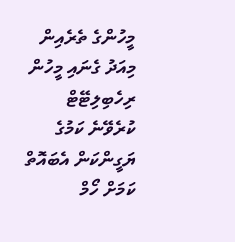މީހުންގެ ތެރެއިން މިއަދު ގެނައި މީހުން ރިހެބިލިޓޭޓް ކުރެވޭނެ ކަމުގެ ޔަގީންކަން އެބައޮތް ކަމަށް ހޯމް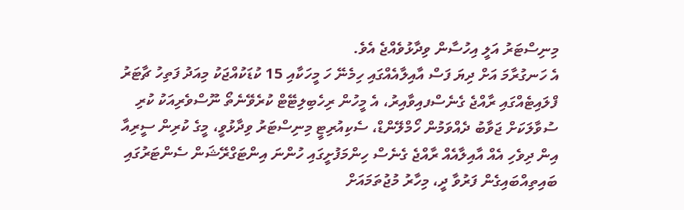މިނިސްޓަރު އަލީ އިހުސާން ވިދާޅުވެއްޖެ އެވެ.
އެ ހަނގުރާމަ އަށް ދިޔަ ފަސް އާއިލާއެއްގައި ހިމެނޭ ހަ މީހަކާއި 15 ކުޑަކުއްޖަކު މިއަދު ފަތިހު ޗާޓަރު ފްލައިޓެއްގައި ރާއްޖެ ގެނެސްފއިވާއިރު، އެ މީހުން ރިހެބިލިޓޭޓް ކުރެވޭނެތޯ ނޫސްވެރިއަކު ކުރި ސުވާލަކަށް ޖަވާބު ދެއްވަމުން ހޯމްލޭންޑް، ސެކިއުރިޓީ މިނިސްޓަރު ވިދާޅުވީ، މީގެ ކުރިން ސީރިއާ އިން ދިވެހި އެއް އާއިލާއެއް ރާއްޖެ ގެނެސް ހިންމަފުށީގައި ހުންނަ އިންޓަގްރޭޝަން ސެންޓަރުގައި ބައިތިއްބައިގެން ފަރުވާ ދީ، މިހާރު މުޖުތަމައަށް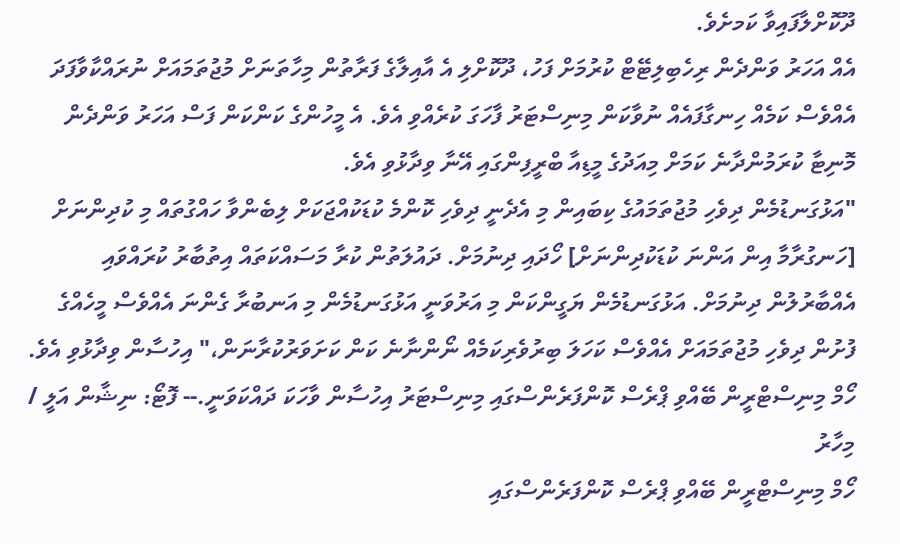ދޫކޮށްލާފައިވާ ކަމށެވެ.
އެއް އަހަރު ވަންދެން ރިހެބިލިޓޭޓް ކުރުމަށް ފަހު، ދޫކޮށްލި އެ އާއިލާގެ ފަރާތުން މިހާތަނަށް މުޖުތަމައަށް ނުރައްކާވާފަދަ އެއްވެސް ކަމެއް ހިނގާފައެއް ނުވާކަން މިނިސްޓަރު ފާހަގަ ކުރެއްވި އެވެ. އެ މީހުންގެ ކަންކަން ފަސް އަހަރު ވަންދެން މޮނިޓާ ކުރަމުންދާނެ ކަމަށް މިއަދުގެ މީޑިއާ ބްރީފިންގައި އޭނާ ވިދާޅުވި އެވެ.
"އަޅުގަނޑުމެން ދިވެހި މުޖުތަމައުގެ ކިބައިން މި އެދެނީ ދިވެހި ކޮންމެ ކުޑަކުއްޖަކަށް ލިބެންވާ ހައްގުތައް މި ކުދިންނަށް [ހަނގުރާމާ އިން އަންނަ ކުޑަކުދިންނަށް] ހޯދައި ދިނުމަށް. ދައުލަތުން ކުރާ މަސައްކަތައް އިތުބާރު ކުރައްވައި އެއްބާރުލުން ދިނުމަށް. އަޅުގަނޑުމެން ޔަގީންކަން މި އަރުވަނީ އަޅުގަނޑުމެން މި އަނބުރާ ގެންނަ އެއްވެސް މީހެއްގެ ފުށުން ދިވެހި މުޖުތަމައަށް އެއްވެސް ކަހަލަ ބިރުވެރިކަމެއް ނޯންނާނެ ކަން ކަށަވަރުކުރާނަން،" އިހުސާން ވިދާޅުވި އެވެ.
ހޯމް މިނިސްޓްރީން ބޭއްވި ޕްރެސް ކޮންފަރެންސްގައި މިނިސްޓަރު އިހުސާން ވާހަކަ ދައްކަވަނީ.-- ފޮޓޯ: ނިޝާން އަލީ / މިހާރު
ހޯމް މިނިސްޓްރީން ބޭއްވި ޕްރެސް ކޮންފަރެންސްގައި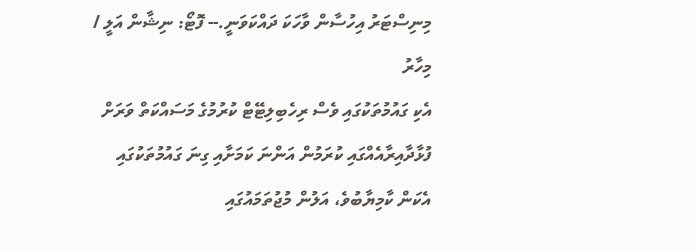މިނިސްޓަރު އިހުސާން ވާހަކަ ދައްކަވަނީ.-- ފޮޓޯ: ނިޝާން އަލީ / މިހާރު
އެކި ގައުމުތަކުގައި ވެސް ރިހެބިލިޓޭޓް ކުރުމުގެ މަސައްކަތް ވަރަށް ފުޅާދާއިރާއެއްގައި ކުރަމުން އަންނަ ކަމަށާއި ގިނަ ގައުމުތަކުގައި އެކަން ކާމިޔާބުވެ، އަލުން މުޖުތަމައުގައި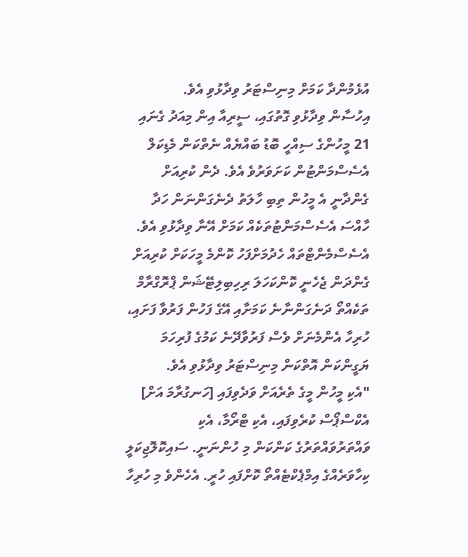އުޅެމުންދާ ކަމަށް މިނިސްޓަރު ވިދާޅުވި އެވެ.
އިހުސާން ވިދާޅުވި ގޮތުގައި، ސީރިއާ އިން މިއަދު ގެނައި 21 މީހުންގެ ސިއްހީ ބޮޑު ބައްޔެއް ނެތްކަން މެޑިކަލް އެސެސްމަންޓުން ކަށަވަރުވެ އެވެ. ދެން ކުރިއަށް ގެންދާނީ އެ މީހުން ތިބި ހާލަތު ދެނެގަންނަން ހަދާ ހާއްސަ އެސެސްމަންޓުތަކެއް ކަމަށް އޭނާ ވިދާޅުވި އެވެ.
އެސެސްމެންޓްތައް ހެދުމަށްފަހު ކޮންމެ މީހަކަށް ކުރިއަށް ގެންދަން ޖެހެނީ ކޮންކަހަލަ ރިހިބިލިޓޭޝަން ޕްރޮގްރާމް ތަކެއްތޯ ދަނެގަންނާނެ ކަމަށާއި އޭގެ ފަހުން ފަރުވާ ފަށައި، ހުރިހާ އެންމެނަށް ވެސް ފަރުވާދޭނެ ކަމުގެ ފުރިހަމަ ޔަގީންކަން އޮތްކަން މިނިސްޓަރު ވިދާޅުވި އެވެ.
"އެކި މީހުން މީގެ ތެރެއަށް ވަދެވިފައި [ހަނގުރާމަ އަށް] އެކްސްޕޯސް ކުރެވިފައި، އެކި ޓްރޯމާ، އެކި ވައްތަރުވައްތަރުގެ ކަންކަން މި ހުންނަނީ. ސައިކޮލޮޖިކަލީ ކިހާވަރެއްގެ އިމްޕެކްޓެއްތޯ ކޮށްފައި ހުރީ. އެހެންވެ މި ހުރިހާ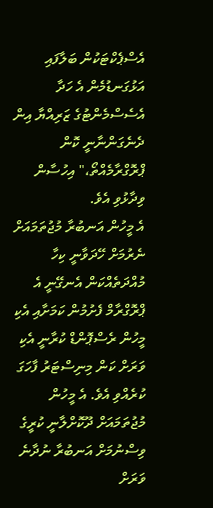އެސްޕެކްޓަކުން ބަލާފައި އަޅުގަނޑުމެން އެ ހަދާ އެސެސްމެންޓުގެ ޒަރިއްޔާ އިން ދެނެގަންނާނީ ކޮން ޕްރޮގްރާމެއްތޯ،" އިހުސާން ވިދާޅުވި އެވެ.
އެ މީހުން އަނބުރާ މުޖުތަމައަށް ނެރުމަށް ހޭދަވާނީ ކިހާ މުއްދަތެއްކަން އެނގޭނީ އެ ޕްރޮގްރާމް ފެށުމުން ކަމަށާއި އެކި މީހުން ރެސްޕޮންޑް ކުރާނީ އެކި ވަރަށް ކަން މިނިސްޓަރު ފާހަގަ ކުރެއްވި އެވެ. އެ މީހުން މުޖުތަމައަށް ދޫކޮށްލާނީ ކުރީގެ ވިސްނުމަށް އަނބުރާ ނުދާނެ ވަރަށް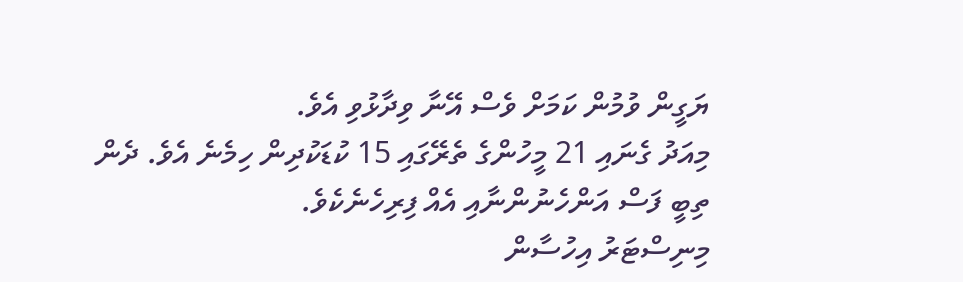ޔަގީން ވުމުން ކަމަށް ވެސް އޭނާ ވިދާޅުވި އެވެ.
މިއަދު ގެނައި 21 މީހުންގެ ތެރޭގައި 15 ކުޑަކުދިން ހިމެނެ އެވެ. ދެން ތިބީ ފަސް އަންހެނުންނާއި އެއް ފިރިހެނެކެވެ.
މިނިސްޓަރު އިހުސާން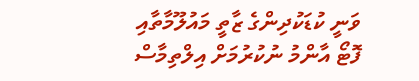ވަނީ ކުޑަކުދިންގެ ޒާތީ މައުލޫމާތާއި ފޮޓޯ އާންމު ނުކުރުމަށް އިލްތިމާސް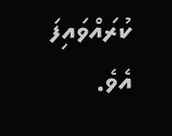ކުރައްވައިފަ އެވެ.